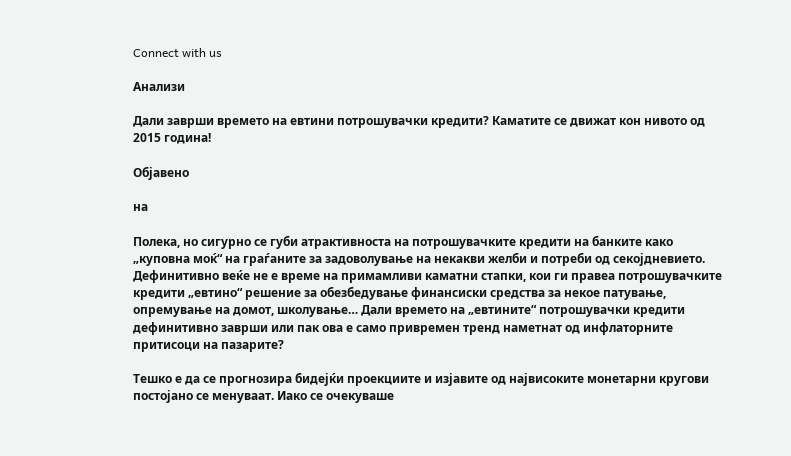Connect with us

Анализи

Дали заврши времето на евтини потрошувачки кредити? Каматите се движат кон нивото од 2015 година!

Објавено

на

Полека, но сигурно се губи атрактивноста на потрошувачките кредити на банките како „куповна моќ“ на граѓаните за задоволување на некакви желби и потреби од секојдневието. Дефинитивно веќе не е време на примамливи каматни стапки, кои ги правеа потрошувачките кредити „евтино“ решение за обезбедување финансиски средства за некое патување, опремување на домот, школување… Дали времето на „евтините“ потрошувачки кредити дефинитивно заврши или пак ова е само привремен тренд наметнат од инфлаторните притисоци на пазарите?

Тешко е да се прогнозира бидејќи проекциите и изјавите од највисоките монетарни кругови постојано се менуваат. Иако се очекуваше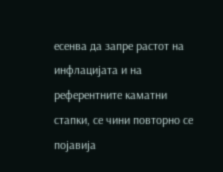есенва да запре растот на инфлацијата и на референтните каматни стапки, се чини повторно се појавија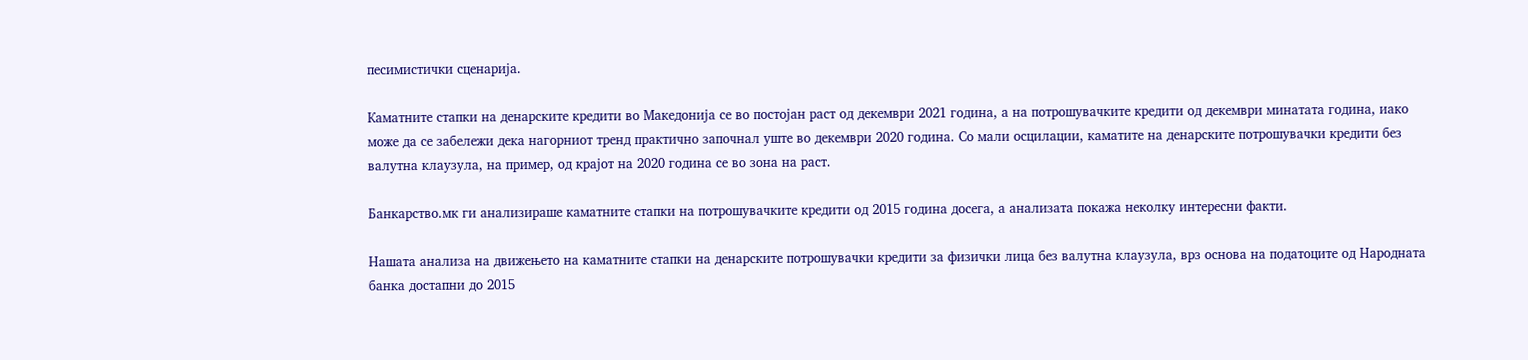песимистички сценарија.

Каматните стапки на денарските кредити во Македонија се во постојан раст од декември 2021 година, а на потрошувачките кредити од декември минатата година, иако може да се забележи дека нагорниот тренд практично започнал уште во декември 2020 година. Со мали осцилации, каматите на денарските потрошувачки кредити без валутна клаузула, на пример, од крајот на 2020 година се во зона на раст.

Банкарство.мк ги анализираше каматните стапки на потрошувачките кредити од 2015 година досега, а анализата покажа неколку интересни факти.

Нашата анализа на движењето на каматните стапки на денарските потрошувачки кредити за физички лица без валутна клаузула, врз основа на податоците од Народната банка достапни до 2015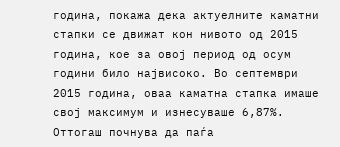година, покажа дека актуелните каматни стапки се движат кон нивото од 2015 година, кое за овој период од осум години било највисоко. Во септември 2015 година, оваа каматна стапка имаше свој максимум и изнесуваше 6,87%. Оттогаш почнува да паѓа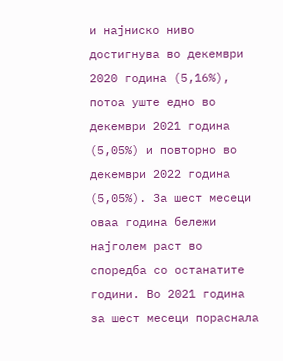и најниско ниво достигнува во декември 2020 година (5,16%), потоа уште едно во декември 2021 година (5,05%) и повторно во декември 2022 година (5,05%). За шест месеци оваа година бележи најголем раст во споредба со останатите години. Во 2021 година за шест месеци пораснала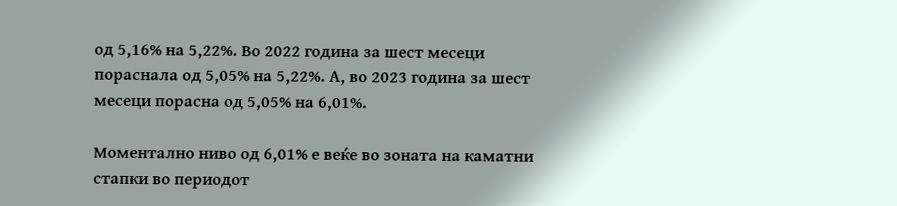од 5,16% на 5,22%. Во 2022 година за шест месеци пораснала од 5,05% на 5,22%. А, во 2023 година за шест месеци порасна од 5,05% на 6,01%.

Моментално ниво од 6,01% е веќе во зоната на каматни стапки во периодот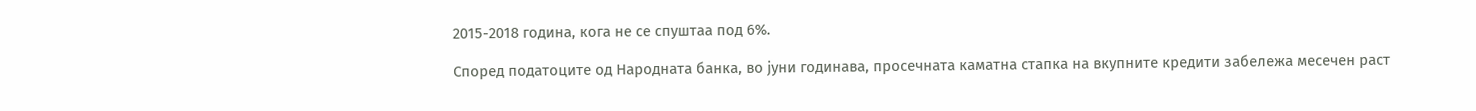2015-2018 година, кога не се спуштаа под 6%.

Според податоците од Народната банка, во јуни годинава, просечната каматна стапка на вкупните кредити забележа месечен раст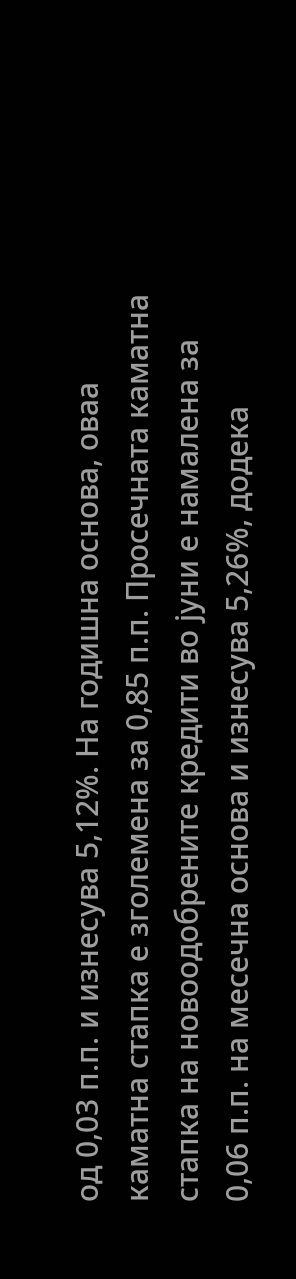од 0,03 п.п. и изнесува 5,12%. На годишна основа, оваа каматна стапка е зголемена за 0,85 п.п. Просечната каматна стапка на новоодобрените кредити во јуни е намалена за 0,06 п.п. на месечна основа и изнесува 5,26%, додека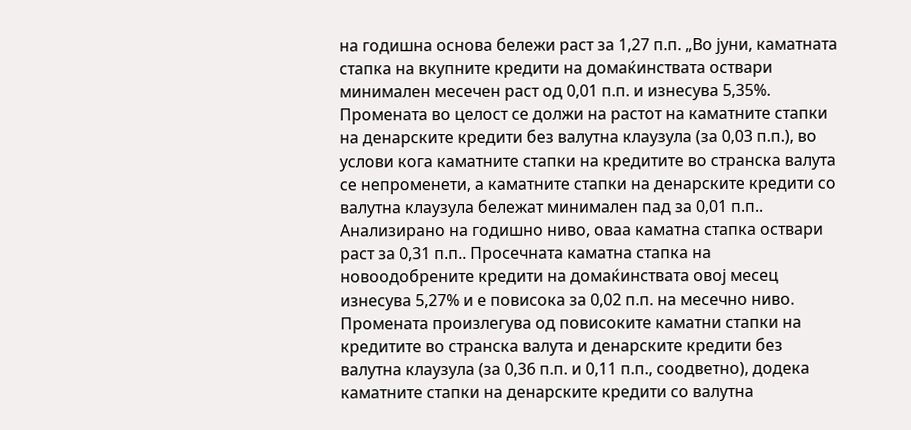на годишна основа бележи раст за 1,27 п.п. „Во јуни, каматната стапка на вкупните кредити на домаќинствата оствари минимален месечен раст од 0,01 п.п. и изнесува 5,35%. Промената во целост се должи на растот на каматните стапки на денарските кредити без валутна клаузула (за 0,03 п.п.), во услови кога каматните стапки на кредитите во странска валута се непроменети, а каматните стапки на денарските кредити со валутна клаузула бележат минимален пад за 0,01 п.п.. Анализирано на годишно ниво, оваа каматна стапка оствари раст за 0,31 п.п.. Просечната каматна стапка на новоодобрените кредити на домаќинствата овој месец изнесува 5,27% и е повисока за 0,02 п.п. на месечно ниво. Промената произлегува од повисоките каматни стапки на кредитите во странска валута и денарските кредити без валутна клаузула (за 0,36 п.п. и 0,11 п.п., соодветно), додека каматните стапки на денарските кредити со валутна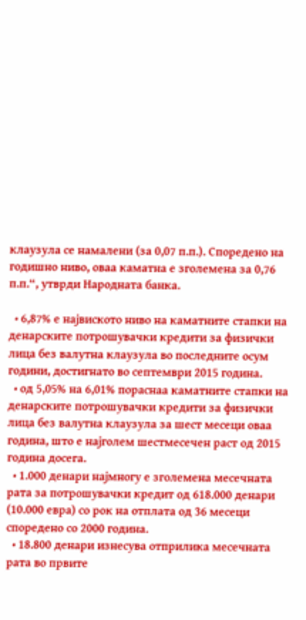клаузула се намалени (за 0,07 п.п.). Споредено на годишно ниво, оваа каматна е зголемена за 0,76 п.п.“, утврди Народната банка.

  • 6,87% е највиското ниво на каматните стапки на денарските потрошувачки кредити за физички лица без валутна клаузула во последните осум години, достигнато во септември 2015 година.
  • од 5,05% на 6,01% пораснаа каматните стапки на денарските потрошувачки кредити за физички лица без валутна клаузула за шест месеци оваа година, што е најголем шестмесечен раст од 2015 година досега.
  • 1.000 денари најмногу е зголемена месечната рата за потрошувачки кредит од 618.000 денари (10.000 евра) со рок на отплата од 36 месеци споредено со 2000 година.
  • 18.800 денари изнесува отприлика месечната рата во првите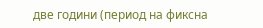две години (период на фиксна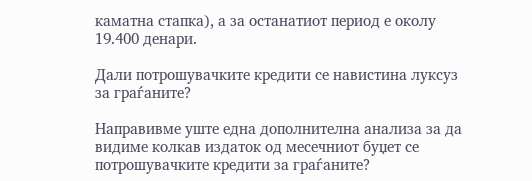каматна стапка), а за останатиот период е околу 19.400 денари.

Дали потрошувачките кредити се навистина луксуз за граѓаните?

Направивме уште една дополнителна анализа за да видиме колкав издаток од месечниот буџет се потрошувачките кредити за граѓаните?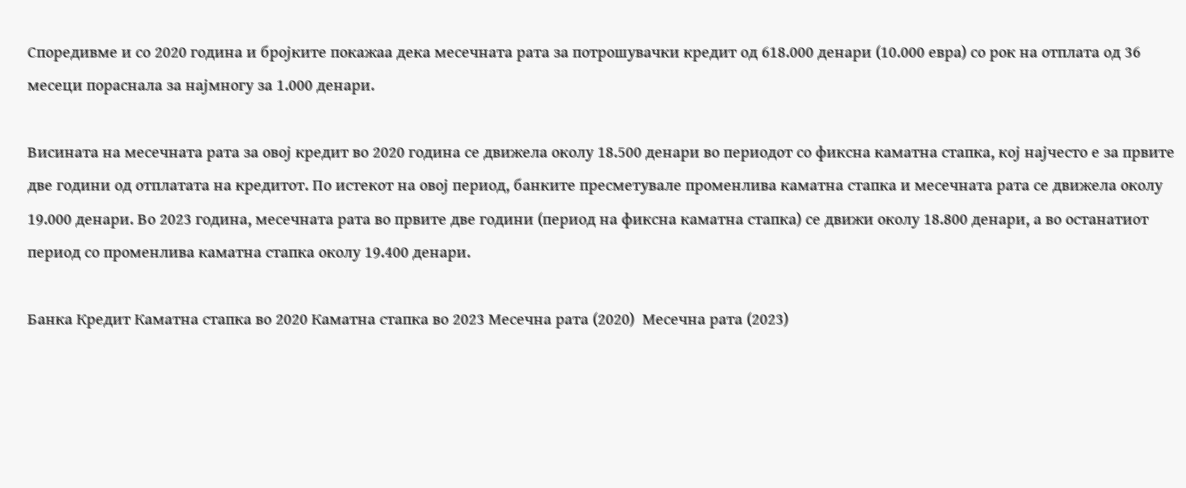Споредивме и со 2020 година и бројките покажаа дека месечната рата за потрошувачки кредит од 618.000 денари (10.000 евра) со рок на отплата од 36 месеци пораснала за најмногу за 1.000 денари.

Висината на месечната рата за овој кредит во 2020 година се движела околу 18.500 денари во периодот со фиксна каматна стапка, кој најчесто е за првите две години од отплатата на кредитот. По истекот на овој период, банките пресметувале променлива каматна стапка и месечната рата се движела околу 19.000 денари. Во 2023 година, месечната рата во првите две години (период на фиксна каматна стапка) се движи околу 18.800 денари, а во останатиот период со променлива каматна стапка околу 19.400 денари.

Банка Кредит Каматна стапка во 2020 Каматна стапка во 2023 Месечна рата (2020)  Месечна рата (2023)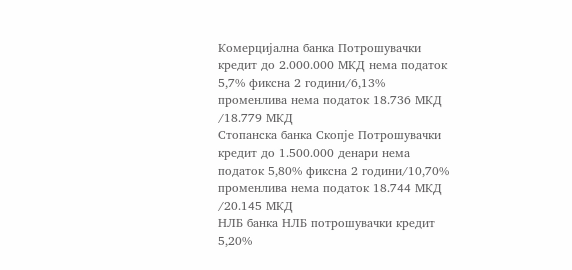Комерцијална банка Потрошувачки кредит до 2.000.000 МКД нема податок 5,7% фиксна 2 години/6,13% променлива нема податок 18.736 МКД /18.779 МКД
Стопанска банка Скопје Потрошувачки кредит до 1.500.000 денари нема податок 5,80% фиксна 2 години/10,70% променлива нема податок 18.744 МКД /20.145 МКД
НЛБ банка НЛБ потрошувачки кредит 5,20%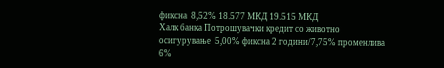фиксна  8,52% 18.577 МКД 19.515 МКД
Халк банка Потрошувачки кредит со животно осигурување  5,00% фиксна 2 години/7,75% променлива 6%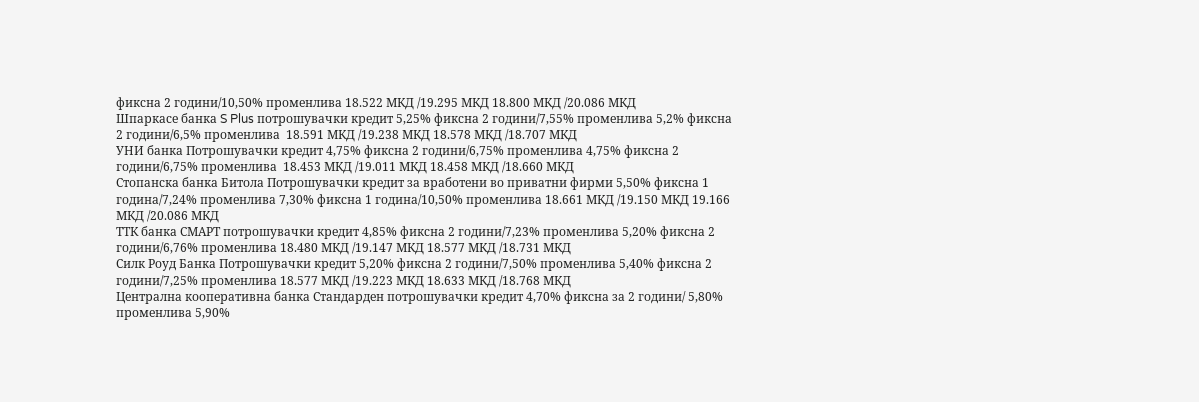фиксна 2 години/10,50% променлива 18.522 МКД /19.295 МКД 18.800 МКД /20.086 МКД
Шпаркасе банка S Plus потрошувачки кредит 5,25% фиксна 2 години/7,55% променлива 5,2% фиксна 2 години/6,5% променлива  18.591 МКД /19.238 МКД 18.578 МКД /18.707 МКД
УНИ банка Потрошувачки кредит 4,75% фиксна 2 години/6,75% променлива 4,75% фиксна 2 години/6,75% променлива  18.453 МКД /19.011 МКД 18.458 МКД /18.660 МКД
Стопанска банка Битола Потрошувачки кредит за вработени во приватни фирми 5,50% фиксна 1 година/7,24% променлива 7,30% фиксна 1 година/10,50% променлива 18.661 МКД /19.150 МКД 19.166 МКД /20.086 МКД
ТТК банка СМАРТ потрошувачки кредит 4,85% фиксна 2 години/7,23% променлива 5,20% фиксна 2 години/6,76% променлива 18.480 МКД /19.147 МКД 18.577 МКД /18.731 МКД
Силк Роуд Банка Потрошувачки кредит 5,20% фиксна 2 години/7,50% променлива 5,40% фиксна 2 години/7,25% променлива 18.577 МКД /19.223 МКД 18.633 МКД /18.768 МКД
Централна кооперативна банка Стандарден потрошувачки кредит 4,70% фиксна за 2 години/ 5,80% променлива 5,90%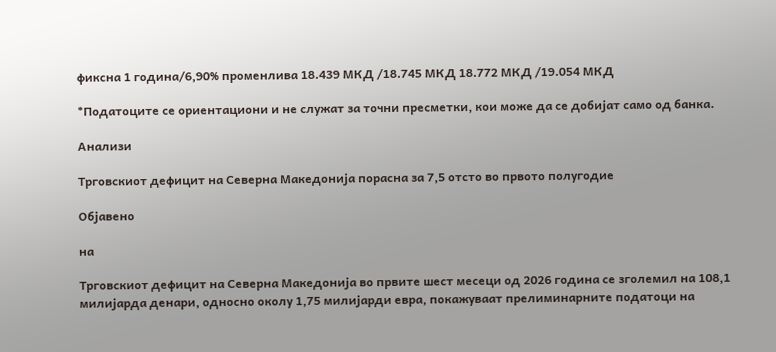фиксна 1 година/6,90% променлива 18.439 МКД /18.745 МКД 18.772 МКД /19.054 МКД

*Податоците се ориентациони и не служат за точни пресметки, кои може да се добијат само од банка.

Анализи

Трговскиот дефицит на Северна Македонија порасна за 7,5 отсто во првото полугодие

Објавено

на

Трговскиот дефицит на Северна Македонија во првите шест месеци од 2026 година се зголемил на 108,1 милијарда денари, односно околу 1,75 милијарди евра, покажуваат прелиминарните податоци на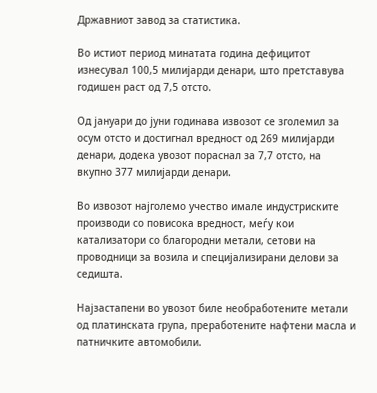Државниот завод за статистика.

Во истиот период минатата година дефицитот изнесувал 100,5 милијарди денари, што претставува годишен раст од 7,5 отсто.

Од јануари до јуни годинава извозот се зголемил за осум отсто и достигнал вредност од 269 милијарди денари, додека увозот пораснал за 7,7 отсто, на вкупно 377 милијарди денари.

Во извозот најголемо учество имале индустриските производи со повисока вредност, меѓу кои катализатори со благородни метали, сетови на проводници за возила и специјализирани делови за седишта.

Најзастапени во увозот биле необработените метали од платинската група, преработените нафтени масла и патничките автомобили.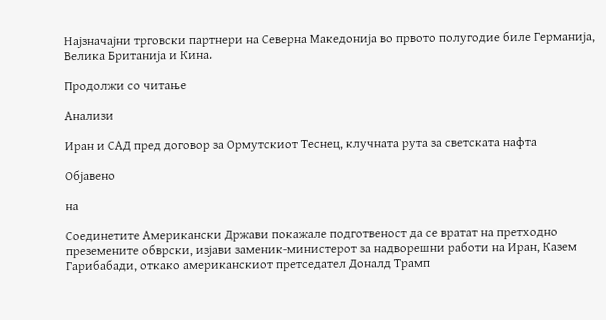Најзначајни трговски партнери на Северна Македонија во првото полугодие биле Германија, Велика Британија и Кина.

Продолжи со читање

Анализи

Иран и САД пред договор за Ормутскиот Теснец, клучната рута за светската нафта

Објавено

на

Соединетите Американски Држави покажале подготвеност да се вратат на претходно преземените обврски, изјави заменик-министерот за надворешни работи на Иран, Казем Гарибабади, откако американскиот претседател Доналд Трамп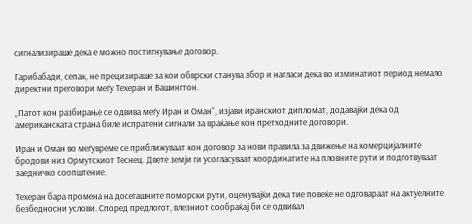сигнализираше дека е можно постигнување договор.

Гарибабади, сепак, не прецизираше за кои обврски станува збор и нагласи дека во изминатиот период немало директни преговори меѓу Техеран и Вашингтон.

„Патот кон разбирање се одвива меѓу Иран и Оман“, изјави иранскиот дипломат, додавајќи дека од американската страна биле испратени сигнали за враќање кон претходните договори.

Иран и Оман во меѓувреме се приближуваат кон договор за нови правила за движење на комерцијалните бродови низ Ормутскиот Теснец. Двете земји ги усогласуваат координатите на пловните рути и подготвуваат заедничко соопштение.

Техеран бара промена на досегашните поморски рути, оценувајќи дека тие повеќе не одговараат на актуелните безбедносни услови. Според предлогот, влезниот сообраќај би се одвивал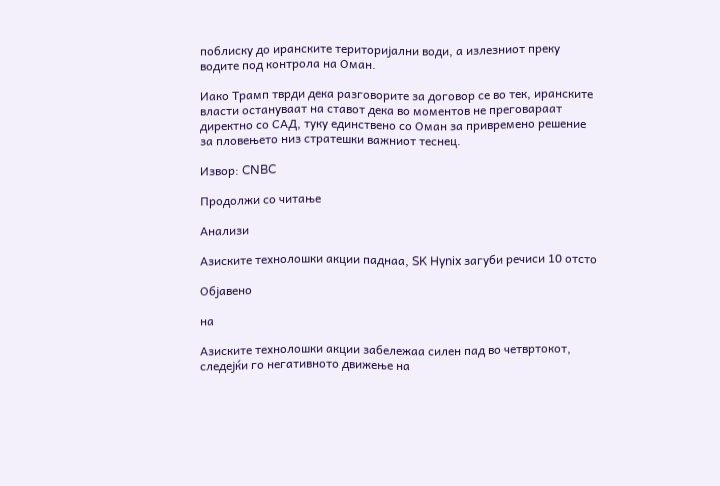поблиску до иранските територијални води, а излезниот преку водите под контрола на Оман.

Иако Трамп тврди дека разговорите за договор се во тек, иранските власти остануваат на ставот дека во моментов не преговараат директно со САД, туку единствено со Оман за привремено решение за пловењето низ стратешки важниот теснец.

Извор: CNBC

Продолжи со читање

Анализи

Азиските технолошки акции паднаа, SK Hynix загуби речиси 10 отсто

Објавено

на

Азиските технолошки акции забележаа силен пад во четвртокот, следејќи го негативното движење на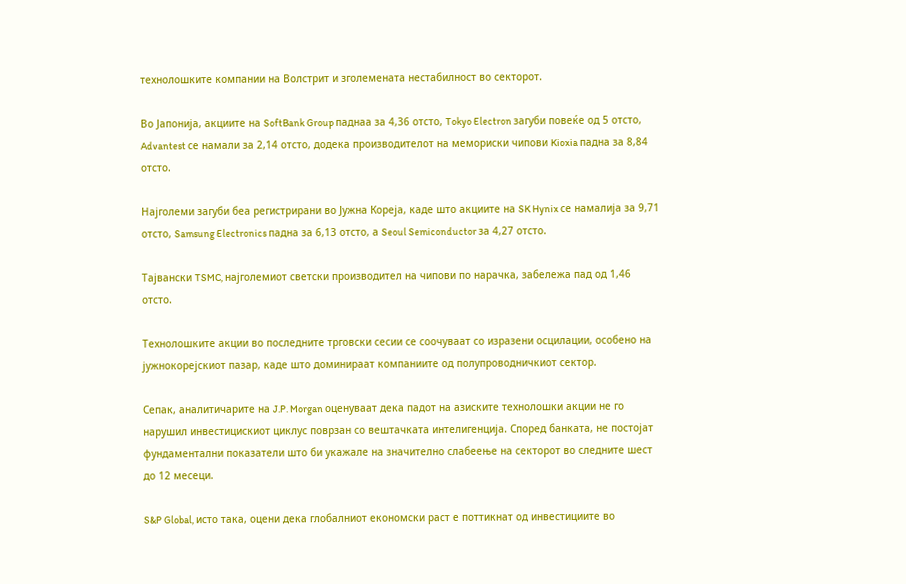технолошките компании на Волстрит и зголемената нестабилност во секторот.

Во Јапонија, акциите на SoftBank Group паднаа за 4,36 отсто, Tokyo Electron загуби повеќе од 5 отсто, Advantest се намали за 2,14 отсто, додека производителот на мемориски чипови Kioxia падна за 8,84 отсто.

Најголеми загуби беа регистрирани во Јужна Кореја, каде што акциите на SK Hynix се намалија за 9,71 отсто, Samsung Electronics падна за 6,13 отсто, а Seoul Semiconductor за 4,27 отсто.

Тајвански TSMC, најголемиот светски производител на чипови по нарачка, забележа пад од 1,46 отсто.

Технолошките акции во последните трговски сесии се соочуваат со изразени осцилации, особено на јужнокорејскиот пазар, каде што доминираат компаниите од полупроводничкиот сектор.

Сепак, аналитичарите на J.P. Morgan оценуваат дека падот на азиските технолошки акции не го нарушил инвестицискиот циклус поврзан со вештачката интелигенција. Според банката, не постојат фундаментални показатели што би укажале на значително слабеење на секторот во следните шест до 12 месеци.

S&P Global, исто така, оцени дека глобалниот економски раст е поттикнат од инвестициите во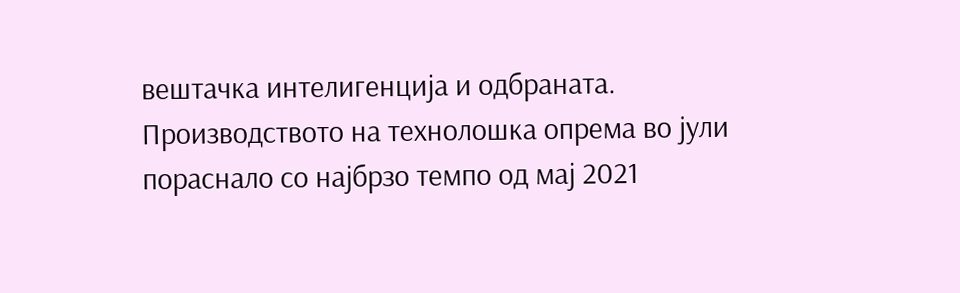вештачка интелигенција и одбраната. Производството на технолошка опрема во јули пораснало со најбрзо темпо од мај 2021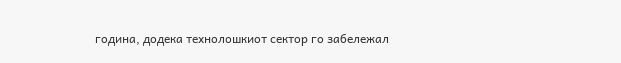година, додека технолошкиот сектор го забележал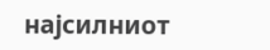најсилниот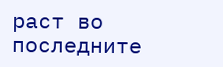раст во последните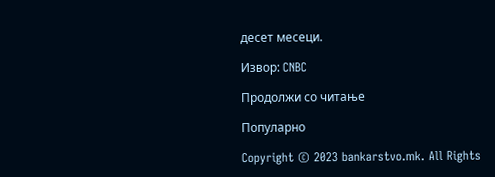десет месеци.

Извор: CNBC

Продолжи со читање

Популарно

Copyright © 2023 bankarstvo.mk. All Rights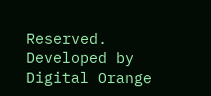Reserved. Developed by Digital Orange